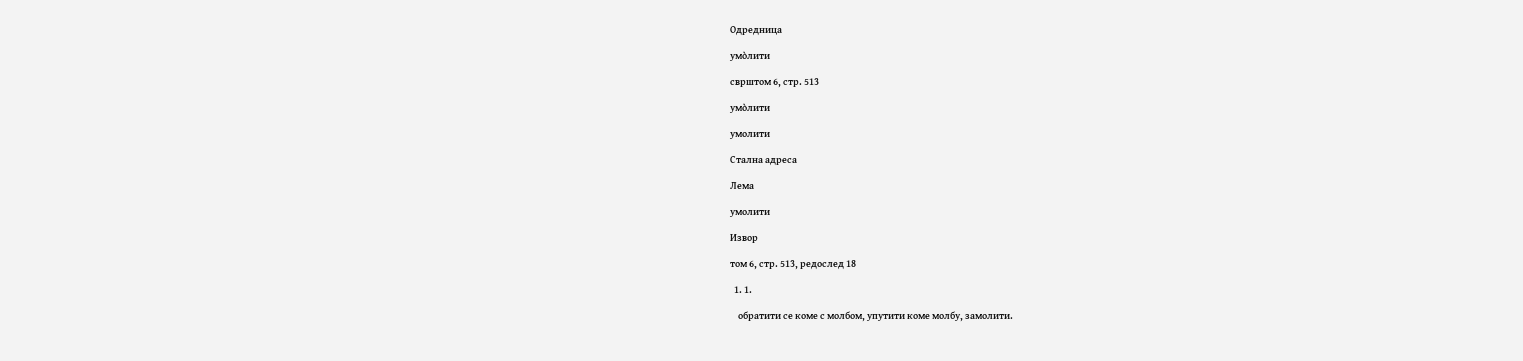Одредница

умо̀лити

сврштом 6, стр. 513

умо̀лити

умолити

Стална адреса

Лема

умолити

Извор

том 6, стр. 513, редослед 18

  1. 1.

    обратити се коме с молбом, упутити коме молбу, замолити.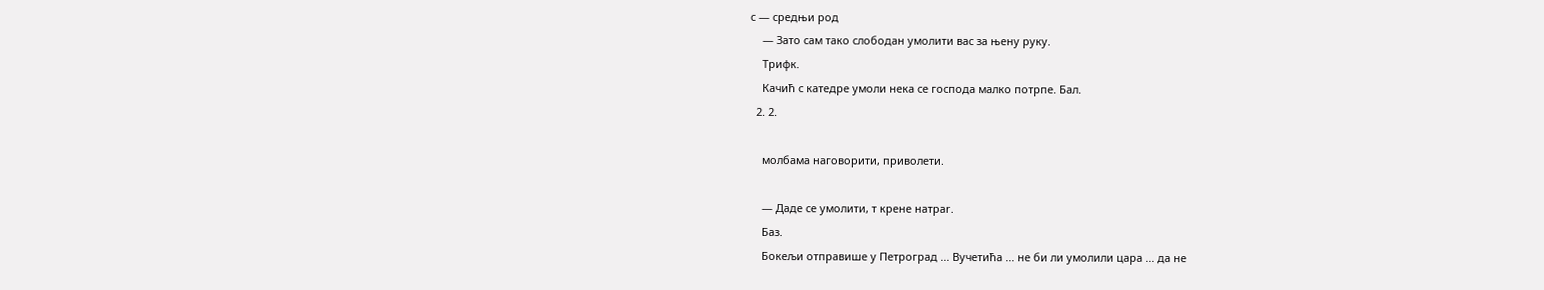с — средњи род
    — Зато сам тако слободан умолити вас за њену руку.
    Трифк.
    Качић с катедре умоли нека се господа малко потрпе. Бал.
  2. 2.

    молбама наговорити, приволети.

    — Даде се умолити, т крене натраr.
    Баз.
    Бокељи отправише у Петроград ... Вучетића ... не би ли умолили цара ... да не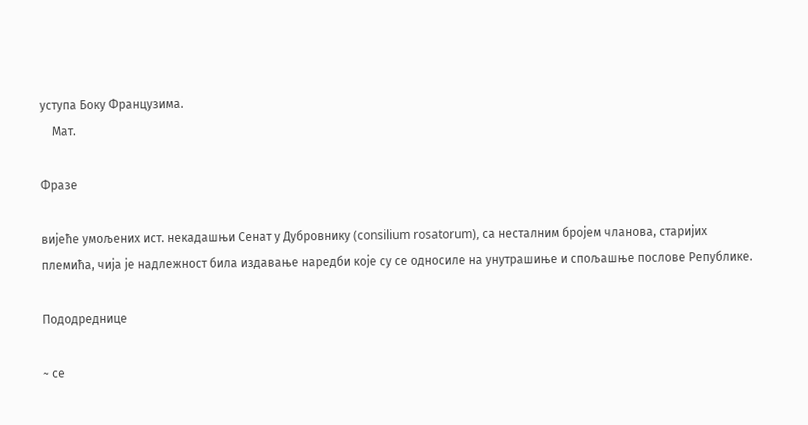уступа Боку Французима.
    Мат.

Фразе

вијеће умољених ист. некадашњи Сенат у Дубровнику (consilium rosatorum), са несталним бројем чланова, старијих племића, чија је надлежност била издавање наредби које су се односиле на унутрашиње и спољашње послове Републике.

Пододреднице

~ се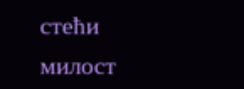стећи милост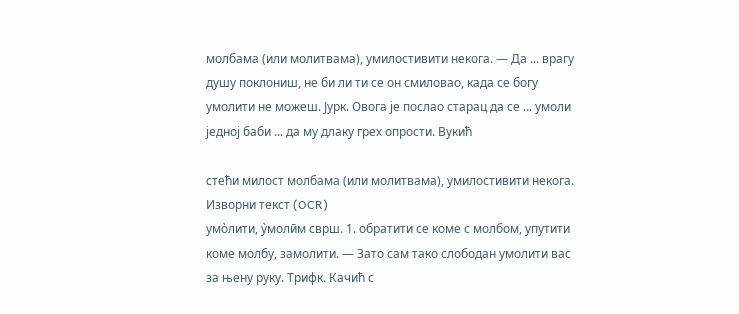молбама (или молитвама), умилостивити некога. — Да ... врагу душу поклониш, не би ли ти се он смиловао, када се богу умолити не можеш. Јурк. Овога је послао старац да се ... умоли једној баби ... да му длаку грех опрости. Вукић

стећи милост молбама (или молитвама), умилостивити некога.
Изворни текст (OCR)
умо̀лити, у̀молӣм сврш. 1. обратити се коме с молбом, упутити коме молбу, замолити. — Зато сам тако слободан умолити вас за њену руку. Трифк. Качић с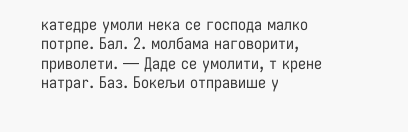катедре умоли нека се господа малко потрпе. Бал. 2. молбама наговорити, приволети. — Даде се умолити, т крене натраr. Баз. Бокељи отправише у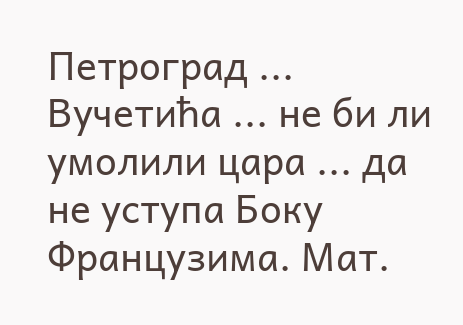Петроград ... Вучетића ... не би ли умолили цара ... да не уступа Боку Французима. Мат.